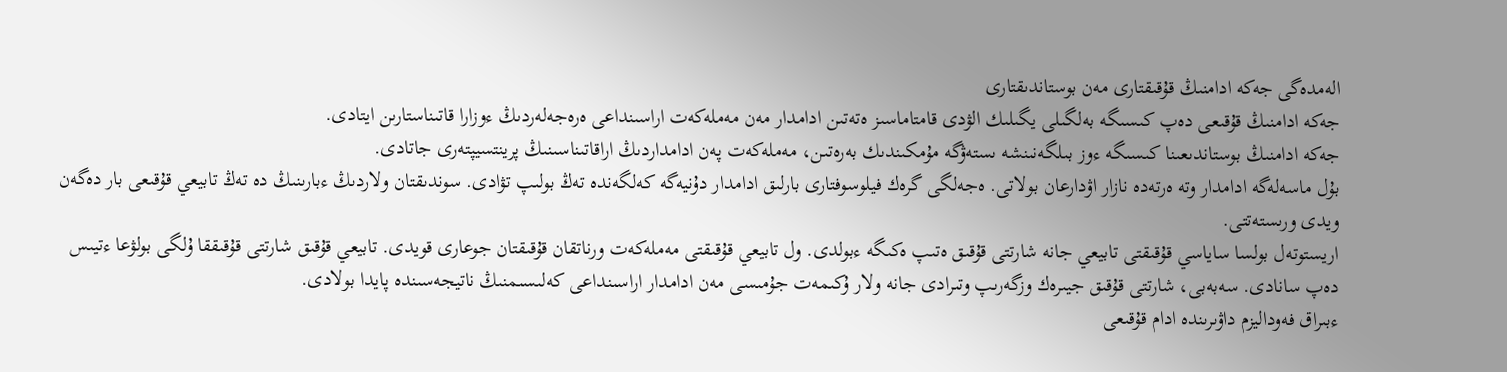الەمدەگى جەكە ادامنىڭ قۇقىقتارى مەن بوستاندىقتارى
جەكە ادامنىڭ قۇقىعى دەپ كىسىگە بەلگىلى يگىلىك الۋدى قامتاماسىز ەتەتىن ادامدار مەن مەملەكەت اراسىنداعى ەرەجەلەردىڭ ءوزارا قاتىناستارىن ايتادى.
جەكە ادامنىڭ بوستاندىعىنا كىسىگە ءوز بىلگەنىنشە ىستەۋگە مۇمكىندىك بەرەتىن، مەملەكەت پەن ادامداردىڭ اراقاتىناسىنىڭ پرينتسيپتەرى جاتادى.
بۇل ماسەلەگە ادامدار وتە ەرتەدە نازار اۋدارعان بولاتى. ەجەلگى گرەك فيلوسوفتارى بارلىق ادامدار دۇنيەگە كەلگەندە تەڭ بولىپ تۋادى. سوندىقتان ولاردىڭ ءبارىنىڭ دە تەڭ تابيعي قۇقىعى بار دەگەن ويدى ورىستەتتى.
اريستوتەل بولسا ساياسي قۇقىقتى تابيعي جانە شارتتى قۇقىق ەتىپ ەكىگە ءبولدى. ول تابيعي قۇقىقتى مەملەكەت ورناتقان قۇقىقتان جوعارى قويدى. تابيعي قۇقىق شارتتى قۇقىققا ۇلگى بولۋعا ءتيىس دەپ سانادى. سەبەبى، شارتتى قۇقىق جيىرەك وزگەرىپ وتىرادى جانە ولار ۇكىمەت جۇمىسى مەن ادامدار اراسىنداعى كەلىسىمنىڭ ناتيجەسىندە پايدا بولادى.
ءبىراق فەوداليزم داۋىرىندە ادام قۇقىعى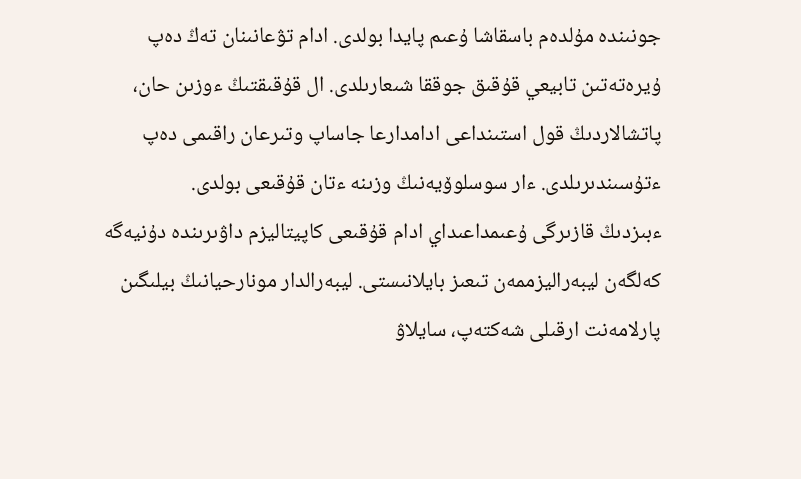جونىندە مۇلدەم باسقاشا ۇعىم پايدا بولدى. ادام تۋعانىنان تەڭ دەپ ۇيرەتەتىن تابيعي قۇقىق جوققا شىعارىلدى. ال قۇقىقتىڭ ءوزىن حان، پاتشالاردىڭ قول استىنداعى ادامدارعا جاساپ وتىرعان راقىمى دەپ ءتۇسىندىرىلدى. ءار سوسلوۆيەنىڭ وزىنە ءتان قۇقىعى بولدى.
ءبىزدىڭ قازىرگى ۇعىمداعىداي ادام قۇقىعى كاپيتاليزم داۋىرىندە دۇنيەگە كەلگەن ليبەراليزممەن تىعىز بايلانىستى. ليبەرالدار مونارحيانىڭ بيلىگىن پارلامەنت ارقىلى شەكتەپ، سايلاۋ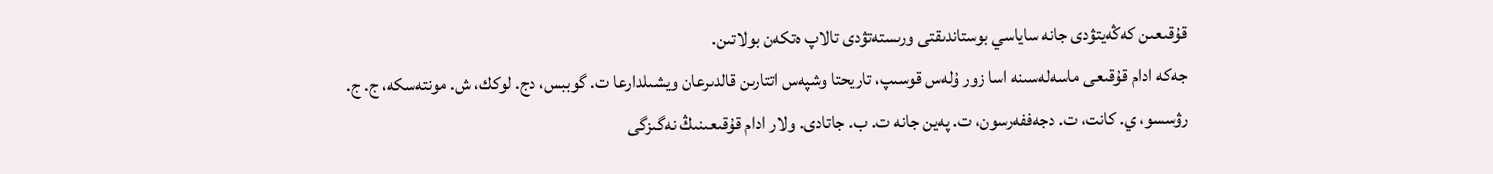قۇقىعىن كەڭەيتۋدى جانە ساياسي بوستاندىقتى ورىستەتۋدى تالاپ ەتكەن بولاتىن.
جەكە ادام قۇقىعى ماسەلەسىنە اسا زور ۇلەس قوسىپ، تاريحتا وشپەس اتتارىن قالدىرعان ويشىلدارعا ت. گوببس، دج. لوكك، ش. مونتەسكە، ج. ج. رۋسسو، ي. كانت، ت. دجەففەرسون، ت. پەين جانە ت. ب. جاتادى. ولار ادام قۇقىعىنىڭ نەگىزگى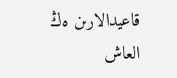قاعيدالارىن ەڭ العاش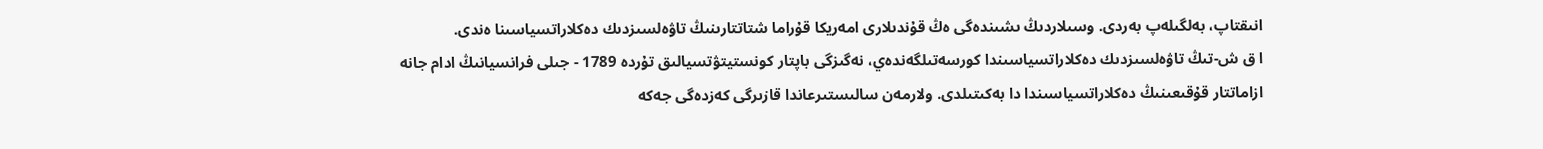انىقتاپ، بەلگىلەپ بەردى. وسىلاردىڭ ىشىندەگى ەڭ قۇندىلارى امەريكا قۇراما شتاتتارىنىڭ تاۋەلسىزدىك دەكلاراتسياسىنا ەندى.
ا ق ش-تىڭ تاۋەلسىزدىك دەكلاراتسياسىندا كورسەتىلگەندەي، نەگىزگى باپتار كونستيتۋتسيالىق تۇردە 1789 - جىلى فرانسيانىڭ ادام جانە ازاماتتار قۇقىعىنىڭ دەكلاراتسياسىندا دا بەكىتىلدى. ولارمەن سالىستىرعاندا قازىرگى كەزدەگى جەكە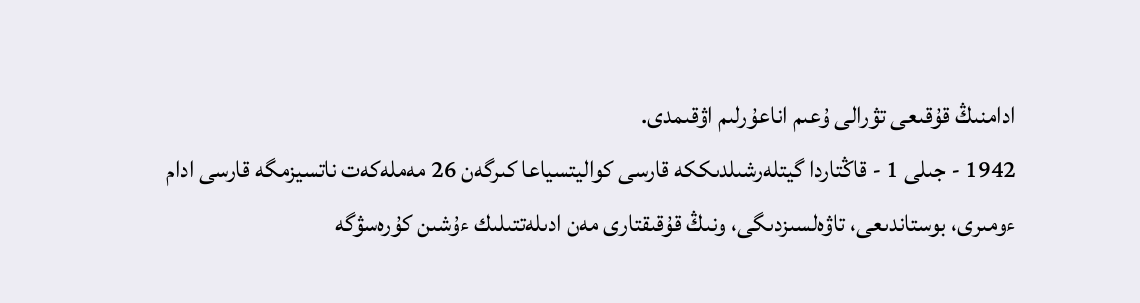ادامنىڭ قۇقىعى تۋرالى ۇعىم اناعۇرلىم اۋقىمدى.
1942 - جىلى 1 - قاڭتاردا گيتلەرشىلدىككە قارسى كواليتسياعا كىرگەن 26 مەملەكەت ناتسيزمگە قارسى ادام ءومىرى، بوستاندىعى، تاۋەلسىزدىگى، ونىڭ قۇقىقتارى مەن ادىلەتتىلىك ءۇشىن كۇرەسۋگە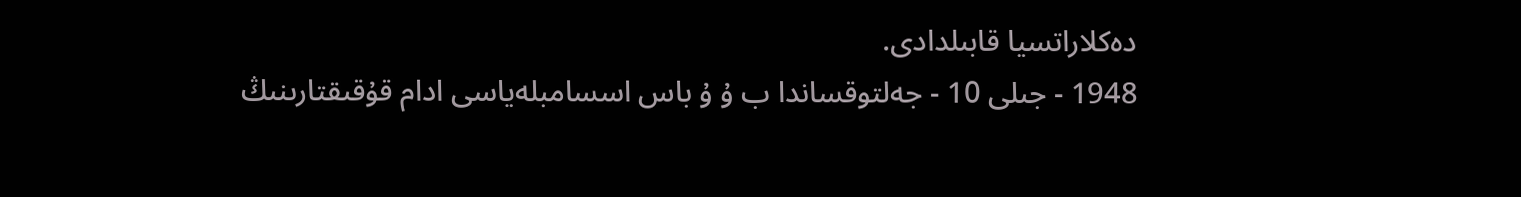دەكلاراتسيا قابىلدادى.
1948 - جىلى 10 - جەلتوقساندا ب ۇ ۇ باس اسسامبلەياسى ادام قۇقىقتارىنىڭ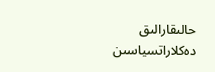حالىقارالىق دەكلاراتسياسىن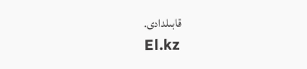قابىلدادى.
El.kz